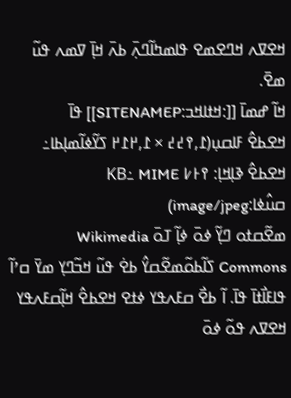ߞߐߜߍ ߞߣߐߘߐ ߟߊߘߤߊ߬ߣߍ߲߫ ߕߍ߫ ߞߊ߲߫ ߜߘߍ ߟߎ߬ ߘߐ߫.
ߞߊ߬ ߝߘߊ߫ [[:ߞߙߊߞߏ:SITENAMEP]] ߟߊ߫
ߞߐߕߐ߮ ߓߊߛߎ߲(߁,߉߄߄ × ߁,߂߁߂ ߖߌ߬ߦߊ߬ߘߊ߲ߕߊ߸ ߞߐߕߐ߮ ߢߊ߲ߞߊ߲: ߉߅߇ KB߸ MIME ߛߎ߮ߦߊ:image/jpeg)
ߘߐ߬ߛߙߋ ߣߌ߲߬ ߦߋ߫ ߦߊ߲߬ ߠߋ߫ Wikimedia Commons ߖߊ߬ߕߋ߬ߘߐ߬ߛߌ߮ ߕߐ߭ ߟߎ߬ ߞߏ߬ߣߌ߲ ߘߌ߫ ߛߴߊ߬ ߟߊߓߊ߯ߙߊ߫ ߟߊ߫. ߊ߬ ߕߐ߯ ߛߓߍߟߌ ߦߙߐ ߞߐߕߐ߮ ߞߊ߲߬ߛߓߍߟߌ ߞߐߜߍ ߟߋ߬ ߦߋ߫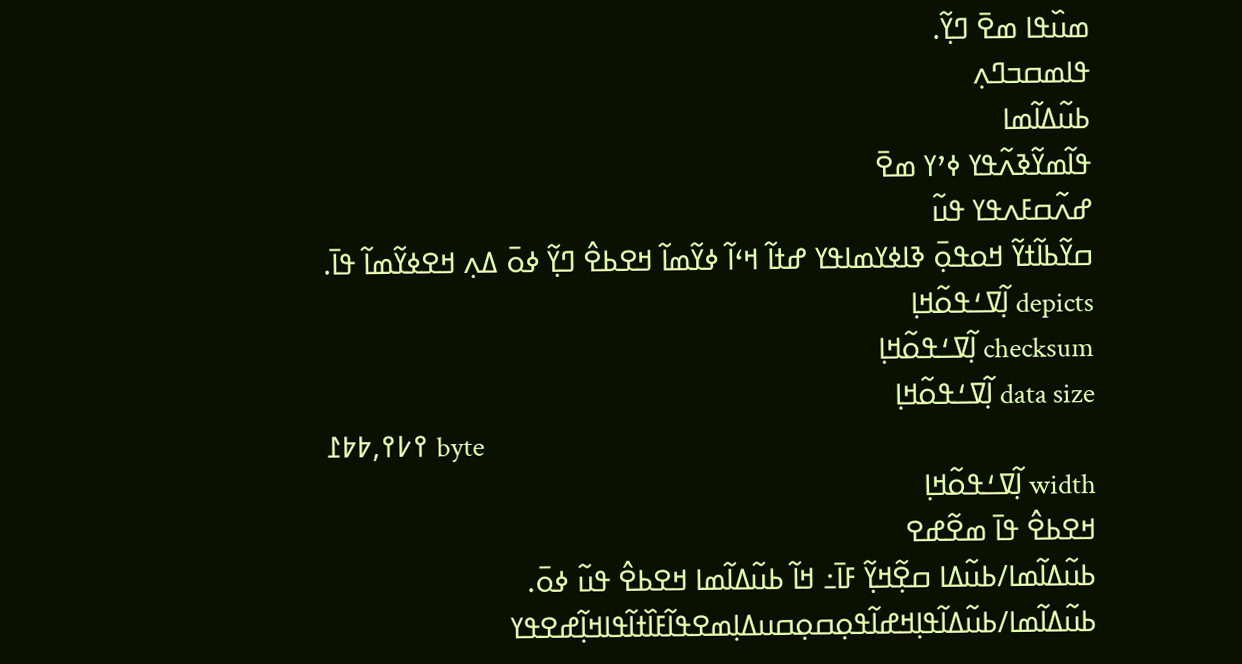ߘߎ߰ߟߊ ߘߐ߫ ߣߌ߲߬.
ߟߊߘߛߏߣߍ߲
ߕߎ߬ߡߊ߬ߘߊ
ߟߊ߬ߘߌ߬ߢߍ߬ߟߌ ߦߴߌ ߘߐ߫
ߝߍ߬ߛߓߍߟߌ ߟߎ߬
ߛߌ߬ߕߊ߬ߙߌ߬ ߞߋߟߋ߲߫ ߢߊߦߌߘߊߟߌ ߝߙߊ߬ ߞߵߊ߬ ߦߌ߬ߘߊ߬ ߞߐߕߐ߮ ߣߌ߲߬ ߦߋ߫ ߡߍ߲ ߞߐߦߌ߬ߘߊ߬ ߟߊ߫.
depicts ߊ߲߬ߜߑߟߋ߬ߞߊ߲
checksum ߊ߲߬ߜߑߟߋ߬ߞߊ߲
data size ߊ߲߬ߜߑߟߋ߬ߞߊ߲
߉߇߉,߈߈߁ byte
width ߊ߲߬ߜߑߟߋ߬ߞߊ߲
ߞߐߕߐ߮ ߟߊ߫ ߘߐ߬ߝߐ
ߕߎ߬ߡߊ߬ߘߊ/ߕߎ߬ߡߊ ߛߐ߲߬ߞߌ߲߬ ߓߊ߫߸ ߞߊ߬ ߕߎ߬ߡߊ߬ߘߊ ߞߐߕߐ߮ ߟߎ߬ ߦߋ߫.
ߕߎ߬ߡߊ߬ߘߊ/ߕߎ߬ߡߊ߬ߟߊ߲ߞߝߊ߬ߟߋ߲ߛߋ߲ߛߎߡߊ߲ߘߐߟߊ߬ߓߊ߰ߙߊ߬ߟߊߞߊ߲߬ߝߐߟߌ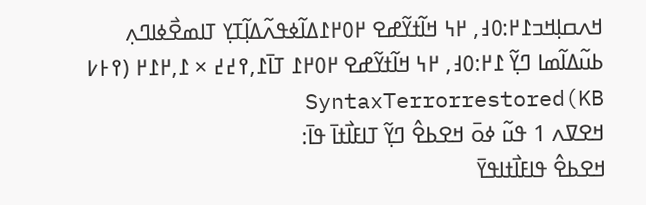ߞߍߛߊ߲ߞߏ߁߂:߀߃, ߂߆ ߞߊ߬ߙߌ߬ߝߐ ߂߀߂߁ߡߊ߬ߦߟߍ߬ߡߊ߲߬ߠߌ߲ ߠߊߘߐ߯ߦߊߣߍ߲ ߕߎ߬ߡߊ߬ߘߊ ߣߌ߲߬ ߁߂:߀߃, ߂߆ ߞߊ߬ߙߌ߬ߝߐ ߂߀߂߁ ߠߊ߫߁,߉߄߄ × ߁,߂߁߂ (߉߅߇ KB)SyntaxTerrorrestored
ߞߐߜߍ 1 ߟߎ߬ ߦߋ߫ ߞߐߕߐ߮ ߣߌ߲߬ ߠߊߓߊ߯ߙߊ߫ ߟߊ߫:
ߞߐߕߐ߮ ߟߊߓߊ߯ߙߊߟߌ߫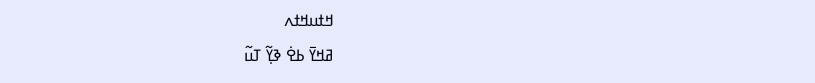ߞߙߎߞߙߍ
ߥߞߌ߫ ߕߐ߭ ߢߌ߲߬ ߠߎ߬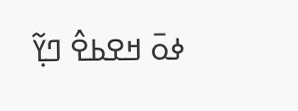ߦߋ߫ ߞߐߕߐ߮ ߣߌ߲߬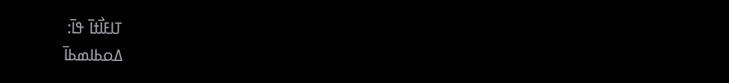ߠߊߓߊ߯ߙߊ߫ ߟߊ߫:
ߡߋߕߊߘߕߊ߫